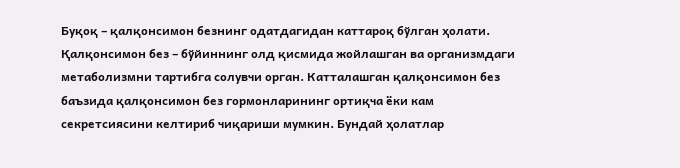Буқоқ – қалқонсимон безнинг одатдагидан каттароқ бўлган ҳолати. Қалқонсимон без – бўйиннинг олд қисмида жойлашган ва организмдаги метаболизмни тартибга солувчи орган. Катталашган қалқонсимон без баъзида қалқонсимон без гормонларининг ортиқча ёки кам секретсиясини келтириб чиқариши мумкин. Бундай ҳолатлар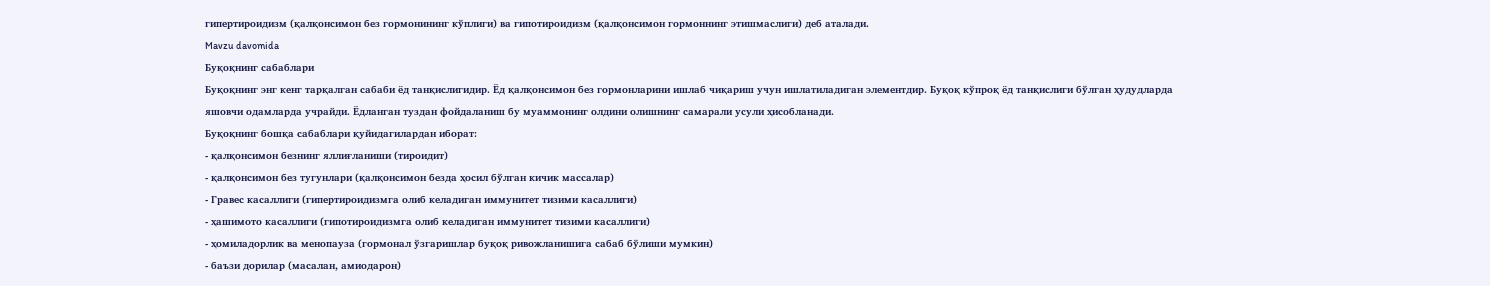гипертироидизм (қалқонсимон без гормонининг кўплиги) ва гипотироидизм (қалқонсимон гормоннинг этишмаслиги) деб аталади.
Mavzu davomida
Буқоқнинг сабаблари
Буқоқнинг энг кенг тарқалган сабаби ёд танқислигидир. Ёд қалқонсимон без гормонларини ишлаб чиқариш учун ишлатиладиган элементдир. Буқоқ кўпроқ ёд танқислиги бўлган ҳудудларда яшовчи одамларда учрайди. Ёдланган туздан фойдаланиш бу муаммонинг олдини олишнинг самарали усули ҳисобланади.
Буқоқнинг бошқа сабаблари қуйидагилардан иборат:
- қалқонсимон безнинг яллиғланиши (тироидит)
- қалқонсимон без тугунлари (қалқонсимон безда ҳосил бўлган кичик массалар)
- Гравес касаллиги (гипертироидизмга олиб келадиган иммунитет тизими касаллиги)
- ҳашимото касаллиги (гипотироидизмга олиб келадиган иммунитет тизими касаллиги)
- ҳомиладорлик ва менопауза (гормонал ўзгаришлар буқоқ ривожланишига сабаб бўлиши мумкин)
- баъзи дорилар (масалан, амиодарон)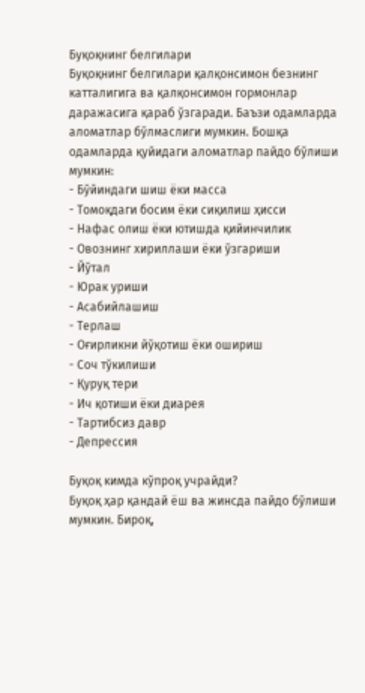Буқоқнинг белгилари
Буқоқнинг белгилари қалқонсимон безнинг катталигига ва қалқонсимон гормонлар даражасига қараб ўзгаради. Баъзи одамларда аломатлар бўлмаслиги мумкин. Бошқа одамларда қуйидаги аломатлар пайдо бўлиши мумкин:
- Бўйиндаги шиш ёки масса
- Томоқдаги босим ёки сиқилиш ҳисси
- Нафас олиш ёки ютишда қийинчилик
- Овознинг хириллаши ёки ўзгариши
- Йўтал
- Юрак уриши
- Асабийлашиш
- Терлаш
- Оғирликни йўқотиш ёки ошириш
- Соч тўкилиши
- Қуруқ тери
- Ич қотиши ёки диарея
- Тартибсиз давр
- Депрессия

Буқоқ кимда кўпроқ учрайди?
Буқоқ ҳар қандай ёш ва жинсда пайдо бўлиши мумкин. Бироқ,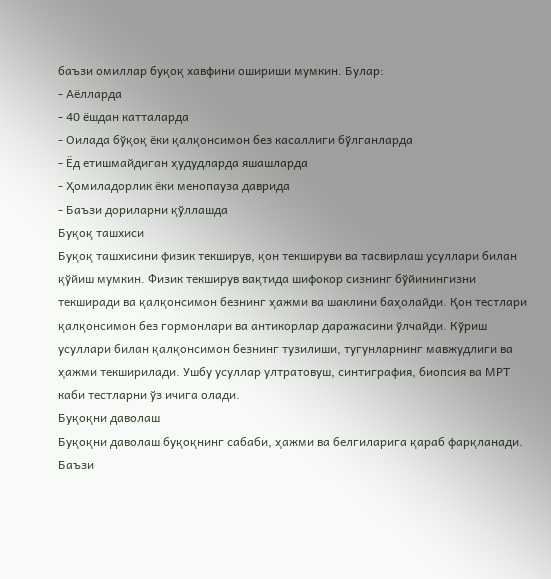баъзи омиллар буқоқ хавфини ошириши мумкин. Булар:
- Аёлларда
- 40 ёшдан катталарда
- Оилада бўқоқ ёки қалқонсимон без касаллиги бўлганларда
- Ёд етишмайдиган ҳудудларда яшашларда
- Ҳомиладорлик ёки менопауза даврида
- Баъзи дориларни қўллашда
Буқоқ ташхиси
Буқоқ ташхисини физик текширув, қон текшируви ва тасвирлаш усуллари билан қўйиш мумкин. Физик текширув вақтида шифокор сизнинг бўйинингизни текширади ва қалқонсимон безнинг ҳажми ва шаклини баҳолайди. Қон тестлари қалқонсимон без гормонлари ва антикорлар даражасини ўлчайди. Кўриш усуллари билан қалқонсимон безнинг тузилиши, тугунларнинг мавжудлиги ва ҳажми текширилади. Ушбу усуллар ултратовуш, синтиграфия, биопсия ва МРТ каби тестларни ўз ичига олади.
Буқоқни даволаш
Буқоқни даволаш буқоқнинг сабаби, ҳажми ва белгиларига қараб фарқланади. Баъзи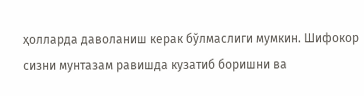ҳолларда даволаниш керак бўлмаслиги мумкин. Шифокор сизни мунтазам равишда кузатиб боришни ва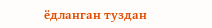ёдланган туздан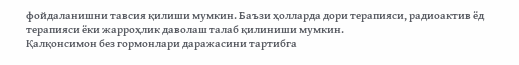фойдаланишни тавсия қилиши мумкин. Баъзи ҳолларда дори терапияси, радиоактив ёд терапияси ёки жарроҳлик даволаш талаб қилиниши мумкин.
Қалқонсимон без гормонлари даражасини тартибга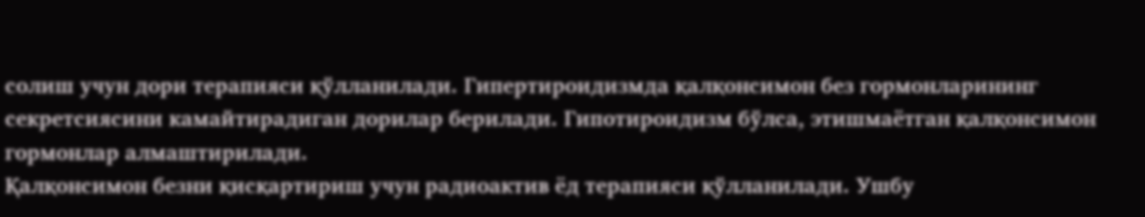солиш учун дори терапияси қўлланилади. Гипертироидизмда қалқонсимон без гормонларининг секретсиясини камайтирадиган дорилар берилади. Гипотироидизм бўлса, этишмаётган қалқонсимон гормонлар алмаштирилади.
Қалқонсимон безни қисқартириш учун радиоактив ёд терапияси қўлланилади. Ушбу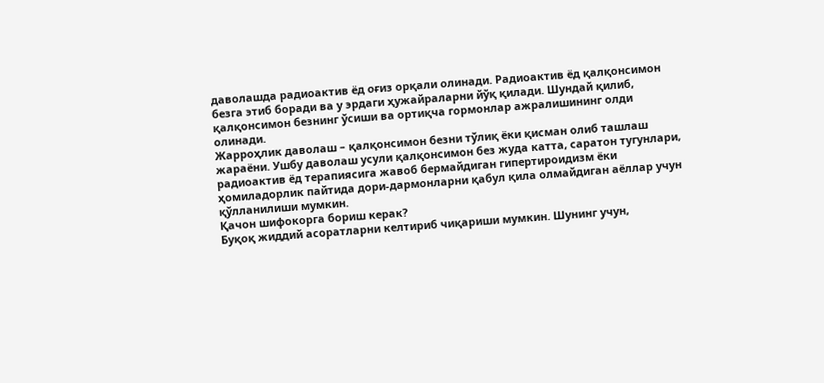даволашда радиоактив ёд оғиз орқали олинади. Радиоактив ёд қалқонсимон безга этиб боради ва у эрдаги ҳужайраларни йўқ қилади. Шундай қилиб, қалқонсимон безнинг ўсиши ва ортиқча гормонлар ажралишининг олди олинади.
Жарроҳлик даволаш – қалқонсимон безни тўлиқ ёки қисман олиб ташлаш жараёни. Ушбу даволаш усули қалқонсимон без жуда катта, саратон тугунлари, радиоактив ёд терапиясига жавоб бермайдиган гипертироидизм ёки ҳомиладорлик пайтида дори-дармонларни қабул қила олмайдиган аёллар учун қўлланилиши мумкин.
Қачон шифокорга бориш керак?
Буқоқ жиддий асоратларни келтириб чиқариши мумкин. Шунинг учун,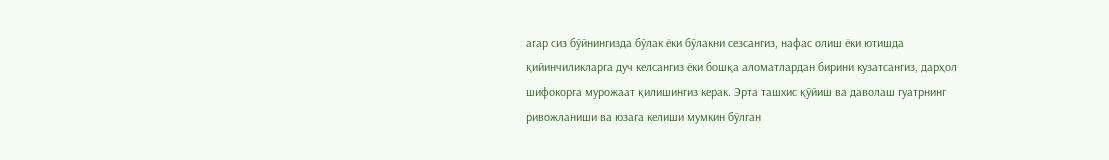агар сиз бўйнингизда бўлак ёки бўлакни сезсангиз, нафас олиш ёки ютишда қийинчиликларга дуч келсангиз ёки бошқа аломатлардан бирини кузатсангиз, дарҳол шифокорга мурожаат қилишингиз керак. Эрта ташхис қўйиш ва даволаш гуатрнинг ривожланиши ва юзага келиши мумкин бўлган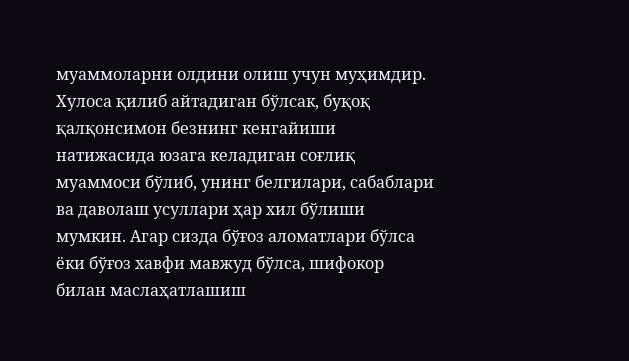муаммоларни олдини олиш учун муҳимдир.
Хулоса қилиб айтадиган бўлсак, буқоқ қалқонсимон безнинг кенгайиши натижасида юзага келадиган соғлиқ муаммоси бўлиб, унинг белгилари, сабаблари ва даволаш усуллари ҳар хил бўлиши мумкин. Агар сизда бўғоз аломатлари бўлса ёки бўғоз хавфи мавжуд бўлса, шифокор билан маслаҳатлашиш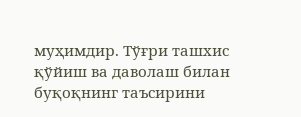муҳимдир. Тўғри ташхис қўйиш ва даволаш билан буқоқнинг таъсирини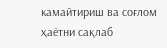камайтириш ва соғлом ҳаётни сақлаб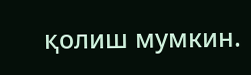қолиш мумкин.